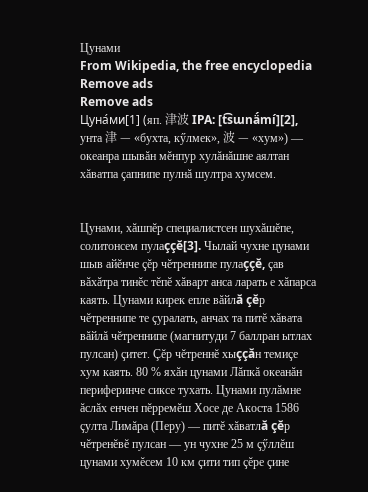Цунами
From Wikipedia, the free encyclopedia
Remove ads
Remove ads
Цуна́ми[1] (яп. 津波 IPA: [t͡sɯnä́mí][2], унта 津 — «бухта, кӳлмек», 波 — «хум») — океанра шывăн мĕнпур хулăнăшне аялтан хăватпа çапнипе пулнă шултра хумсем.


Цунами, хăшпĕр специалистсен шухăшĕпе, солитонсем пулаççĕ[3]. Чылай чухне цунами шыв айĕнче çĕр чĕтреннипе пулаççĕ, çав вăхăтра тинĕс тĕпĕ хăварт анса ларать е хăпарса каять. Цунами кирек епле вăйлă çĕр чĕтреннипе те çуралать, анчах та питĕ хăвата вăйлă чĕтреннипе (магнитуди 7 баллран ытлах пулсан) çитет. Çĕр чĕтреннĕ хыççăн темиçе хум каять. 80 % яхăн цунами Лăпкă океанăн периферинче сиксе тухать. Цунами пулăмне ăслăх енчен пĕрремĕш Хосе де Акоста 1586 çулта Лимăра (Перу) — питĕ хăватлă çĕр чĕтренĕвĕ пулсан — ун чухне 25 м çӳллĕш цунами хумĕсем 10 км çити тип çĕре çине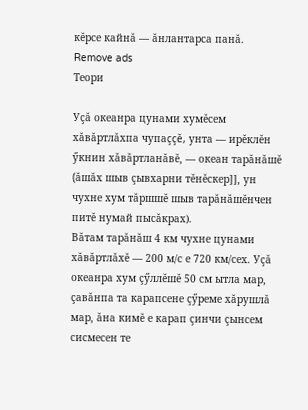кĕрсе кайнă — ăнлантарса панă.
Remove ads
Теори

Уçă океанра цунами хумĕсем хăвăртлăхпа чупаççĕ, унта — ирĕклĕн ӳкнин хăвăртланăвĕ, — океан тарăнăшĕ (ăшăх шыв çывхарни тĕнĕскер]], ун чухне хум тăршшĕ шыв тарăнăшĕнчен питĕ нумай пысăкрах).
Вăтам тарăнăш 4 км чухне цунами хăвăртлăхĕ — 200 м/с е 720 км/сех. Уçă океанра хум çӳллĕшĕ 50 см ытла мар, çавăнпа та карапсене çӳреме хăрушлă мар, ăна кимĕ е карап çинчи çынсем сисмесен те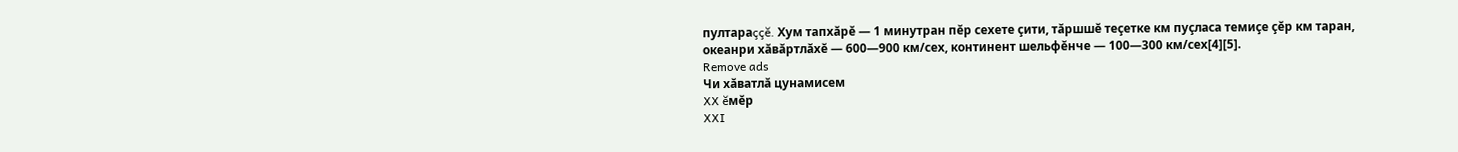пултараççĕ. Хум тапхăрĕ — 1 минутран пĕр сехете çити, тăршшĕ теçетке км пуçласа темиçе çĕр км таран, океанри хăвăртлăхĕ — 600—900 км/сех, континент шельфĕнче — 100—300 км/сех[4][5].
Remove ads
Чи хăватлă цунамисем
XX ĕмĕр
XXI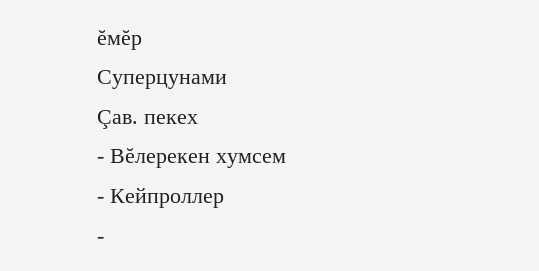ĕмĕр
Суперцунами
Çав. пекех
- Вĕлерекен хумсем
- Кейпроллер
-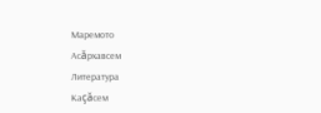Маремото
Асăрхавсем
Литература
Каçăсем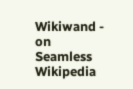Wikiwand - on
Seamless Wikipedia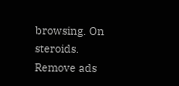browsing. On steroids.
Remove ads